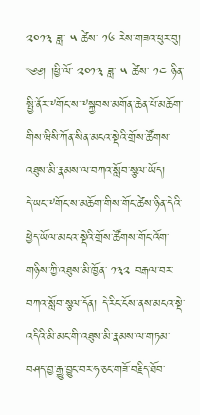༢༠༡༣ ཟླ་ ༥ ཚེས་ ༡༦ རེས་གཟའ་ཕུར་བུ།
༄༅། །ཕྱི་ལོ་ ༢༠༡༣ ཟླ་ ༥ ཚེས་ ༡༤ ཉིན་སྤྱི་ནོར་༸གོང་ས་༸སྐྱབས་མགོན་ཆེན་པོ་མཆོག་གིས་ཝིསི་ཀོན་སིན་མངའ་སྡེའི་གྲོས་ཚོགས་འཐུས་མི་རྣམས་ལ་བཀའ་སློབ་སྩལ་ཡོད།
དེ་ཡང་༸གོང་ས་མཆོག་གིས་གོང་ཚེས་ཉིན་དེའི་ཕྱེད་ཡོལ་མངའ་སྡེའི་གྲོས་ཚོགས་གོང་འོག་གཉིས་ཀྱི་འཐུས་མི་ཁྱོན་ ༡༣༢ བརྒལ་བར་བཀའ་སློབ་སྩལ་དོན། དེ་རིང་ངོས་ནས་མངའ་སྡེ་འདིའི་མི་མང་གི་འཐུས་མི་རྣམས་ལ་གཏམ་བཤད་བྱ་རྒྱུ་བྱུང་བར་ཧ་ཅང་གཟོ་བརྗིད་ཐོབ་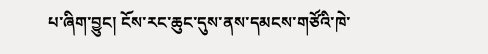པ་ཞིག་བྱུང། ངོས་རང་ཆུང་དུས་ནས་དམངས་གཙོའི་ཁེ་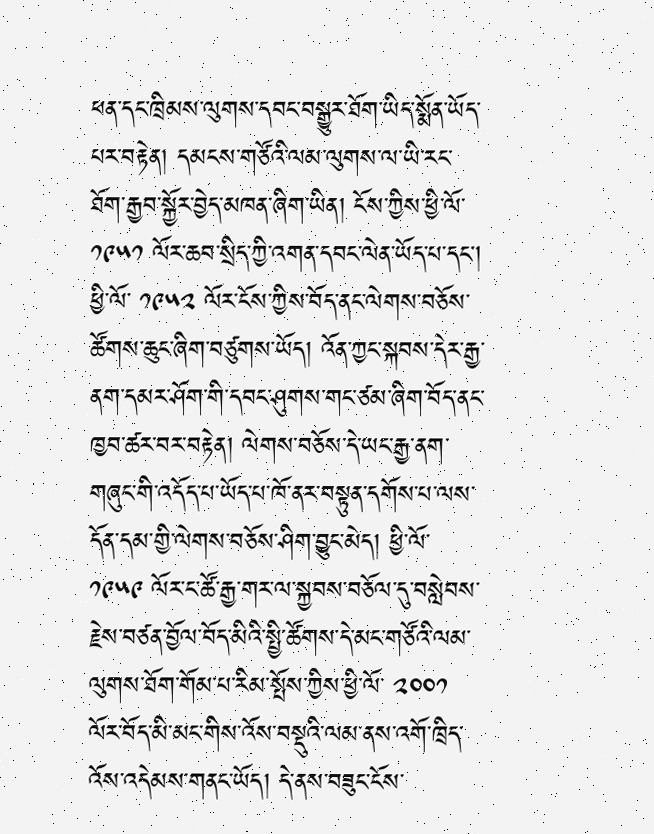ཕན་དང་ཁྲིམས་ལུགས་དབང་བསྒྱུར་ཐོག་ཡིད་སྨོན་ཡོད་པར་བརྟེན། དམངས་གཙོའི་ལམ་ལུགས་ལ་ཡི་རང་ཐོག་རྒྱབ་སྐྱོར་བྱེད་མཁན་ཞིག་ཡིན། ངོས་ཀྱིས་ཕྱི་ལོ་ ༡༩༥༡ ལོར་ཆབ་སྲིད་ཀྱི་འགན་དབང་ལེན་ཡོད་པ་དང། ཕྱི་ལོ་ ༡༩༥༢ ལོར་ངོས་ཀྱིས་བོད་ནང་ལེགས་བཅོས་ཚོགས་ཆུང་ཞིག་བཙུགས་ཡོད། འོན་ཀྱང་སྐབས་དེར་རྒྱ་ནག་དམར་ཤོག་གི་དབང་ཤུགས་གང་ཙམ་ཞིག་བོད་ནང་ཁྱབ་ཚར་བར་བརྟེན། ལེགས་བཅོས་དེ་ཡང་རྒྱ་ནག་གཞུང་གི་འདོད་པ་ཡོད་པ་ཁོ་ནར་བསྟུན་དགོས་པ་ལས་དོན་དམ་གྱི་ལེགས་བཅོས་ཤིག་བྱུང་མེད། ཕྱི་ལོ་ ༡༩༥༩ ལོར་ང་ཚོ་རྒྱ་གར་ལ་སྐྱབས་བཅོལ་དུ་བསླེབས་རྗེས་བཙན་བྱོལ་བོད་མིའི་སྤྱི་ཚོགས་དེ་མང་གཙོའི་ལམ་ལུགས་ཐོག་གོམ་པ་རིམ་སྤོས་ཀྱིས་ཕྱི་ལོ་ ༢༠༠༡ ལོར་བོད་མི་མང་གིས་འོས་བསྡུའི་ལམ་ནས་འགོ་ཁྲིད་འོས་འདེམས་གནང་ཡོད། དེ་ནས་བཟུང་ངོས་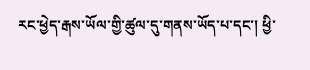རང་ཕྱེད་རྒས་ཡོལ་གྱི་ཚུལ་དུ་གནས་ཡོད་པ་དང་། ཕྱི་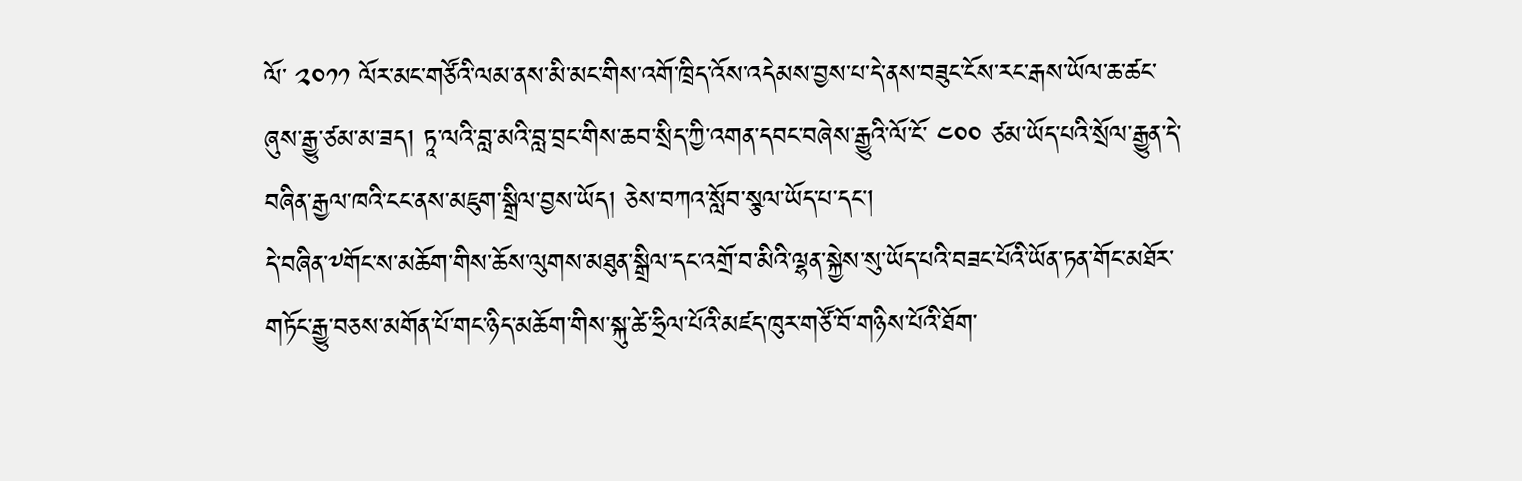ལོ་ ༢༠༡༡ ལོར་མང་གཙོའི་ལམ་ནས་མི་མང་གིས་འགོ་ཁྲིད་འོས་འདེམས་བྱས་པ་དེ་ནས་བཟུང་ངོས་རང་རྒས་ཡོལ་ཆ་ཚང་ཞུས་རྒྱུ་ཙམ་མ་ཟད། ཏཱ་ལའི་བླ་མའི་བླ་བྲང་གིས་ཆབ་སྲིད་ཀྱི་འགན་དབང་བཞེས་རྒྱུའི་ལོ་ངོ་ ༤༠༠ ཙམ་ཡོད་པའི་སྲོལ་རྒྱུན་དེ་བཞིན་རྒྱལ་ཁའི་ངང་ནས་མཇུག་སྒྲིལ་བྱས་ཡོད། ཅེས་བཀའ་སློབ་སྩལ་ཡོད་པ་དང།
དེ་བཞིན་༸གོང་ས་མཆོག་གིས་ཆོས་ལུགས་མཐུན་སྒྲིལ་དང་འགྲོ་བ་མིའི་ལྷན་སྐྱེས་སུ་ཡོད་པའི་བཟང་པོའི་ཡོན་ཏན་གོང་མཐོར་གཏོང་རྒྱུ་བཅས་མགོན་པོ་གང་ཉིད་མཆོག་གིས་སྐུ་ཚེ་ཧྲིལ་པོའི་མཛད་ཁུར་གཙོ་བོ་གཉིས་པོའི་ཐོག་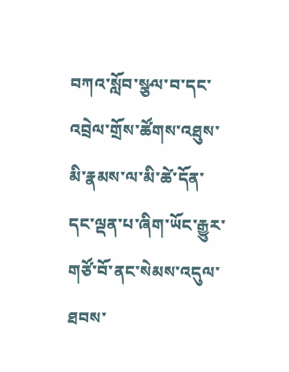བཀའ་སློབ་སྩལ་བ་དང་འབྲེལ་གྲོས་ཚོགས་འཐུས་མི་རྣམས་ལ་མི་ཚེ་དོན་དང་ལྡན་པ་ཞིག་ཡོང་རྒྱུར་གཙོ་བོ་ནང་སེམས་འདུལ་ཐབས་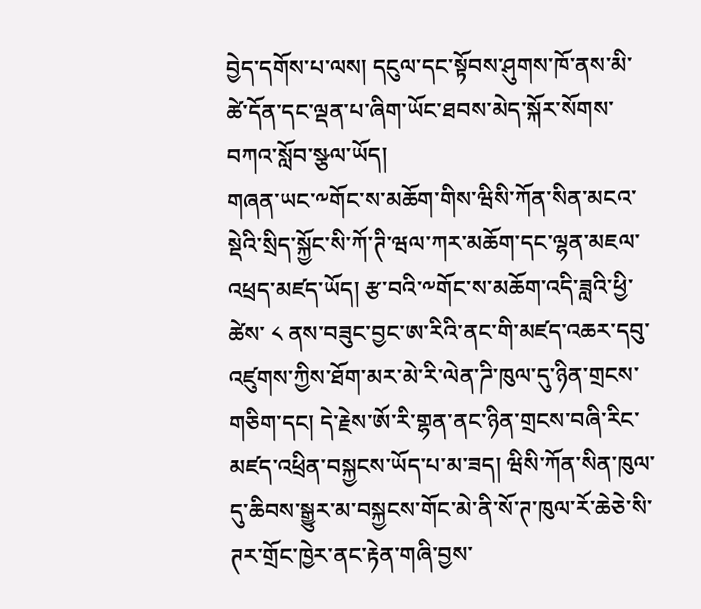བྱེད་དགོས་པ་ལས། དངུལ་དང་སྟོབས་ཤུགས་ཁོ་ནས་མི་ཚེ་དོན་དང་ལྡན་པ་ཞིག་ཡོང་ཐབས་མེད་སྐོར་སོགས་བཀའ་སློབ་སྩལ་ཡོད།
གཞན་ཡང་༸གོང་ས་མཆོག་གིས་ཝིསི་ཀོན་སིན་མངའ་སྡེའི་སྲིད་སྐྱོང་སི་ཀོ་ཊི་ཝལ་ཀར་མཆོག་དང་ལྷན་མཇལ་འཕྲད་མཛད་ཡོད། རྩ་བའི་༸གོང་ས་མཆོག་འདི་ཟླའི་ཕྱི་ཚེས་ ༨ ནས་བཟུང་བྱང་ཨ་རིའི་ནང་གི་མཛད་འཆར་དབུ་འཛུགས་ཀྱིས་ཐོག་མར་མེ་རི་ལེན་ཌི་ཁུལ་དུ་ཉིན་གྲངས་གཅིག་དང། དེ་རྗེས་ཨོ་རི་གྷན་ནང་ཉིན་གྲངས་བཞི་རིང་མཛད་འཕྲིན་བསྐྱངས་ཡོད་པ་མ་ཟད། ཝིསི་ཀོན་སིན་ཁུལ་དུ་ཆིབས་སྒྱུར་མ་བསྐྱངས་གོང་མེ་ནི་སོ་ཊ་ཁུལ་རོ་ཆེཅེ་སི་ཊར་གྲོང་ཁྱེར་ནང་རྟེན་གཞི་བྱས་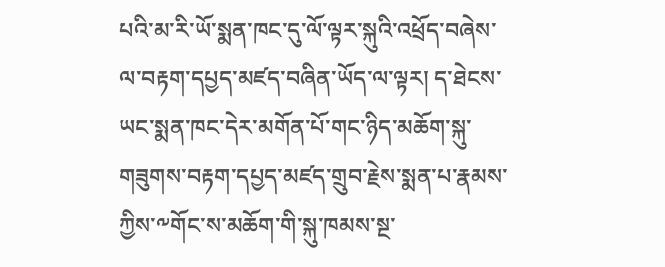པའི་མ་རི་ཡོ་སྨན་ཁང་དུ་ལོ་ལྟར་སྐུའི་འཕྲོད་བཞེས་ལ་བརྟག་དཔྱད་མཛད་བཞིན་ཡོད་ལ་ལྟར། ད་ཐེངས་ཡང་སྨན་ཁང་དེར་མགོན་པོ་གང་ཉིད་མཆོག་སྐུ་གཟུགས་བརྟག་དཔྱད་མཛད་གྲུབ་རྗེས་སྨན་པ་རྣམས་ཀྱིས་༸གོང་ས་མཆོག་གི་སྐུ་ཁམས་སྔ་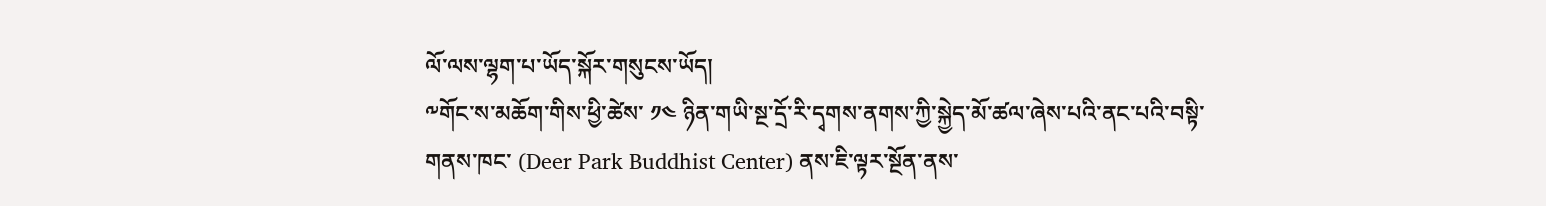ལོ་ལས་ལྷག་པ་ཡོད་སྐོར་གསུངས་ཡོད།
༸གོང་ས་མཆོག་གིས་ཕྱི་ཚེས་ ༡༤ ཉིན་གཡི་སྔ་དྲོ་རི་དྭགས་ནགས་ཀྱི་སྐྱེད་མོ་ཚལ་ཞེས་པའི་ནང་པའི་བསྟི་གནས་ཁང་ (Deer Park Buddhist Center) ནས་ཇི་ལྟར་སྔོན་ནས་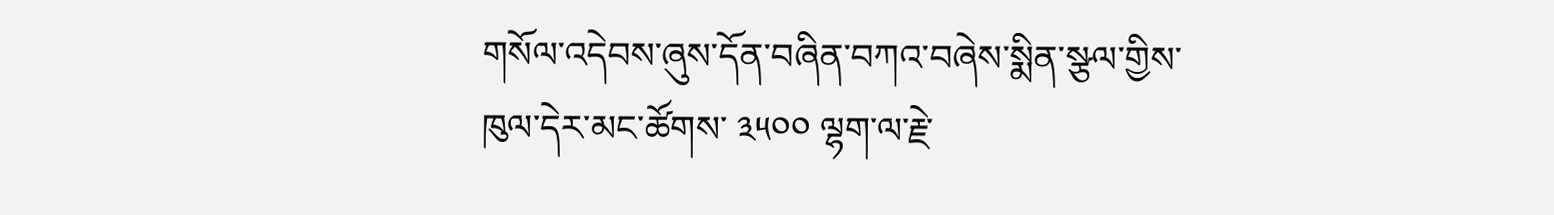གསོལ་འདེབས་ཞུས་དོན་བཞིན་བཀའ་བཞེས་སྨིན་སྩལ་གྱིས་ཁུལ་དེར་མང་ཚོགས་ ༣༥༠༠ ལྷག་ལ་རྗེ་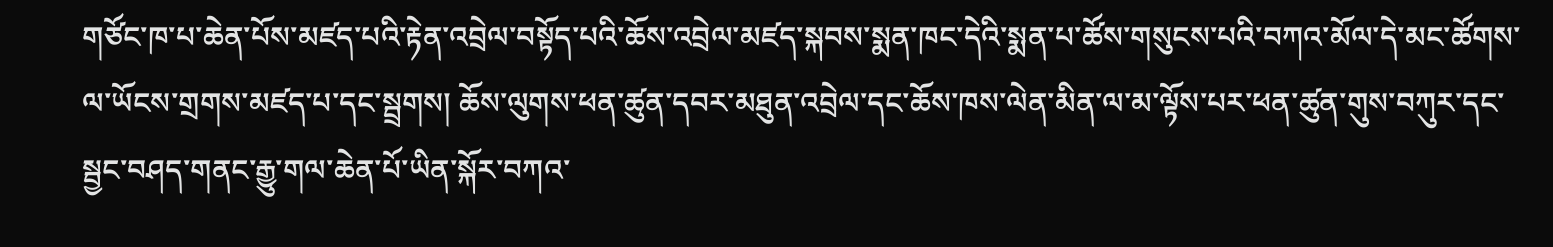གཙོང་ཁ་པ་ཆེན་པོས་མཛད་པའི་རྟེན་འབྲེལ་བསྟོད་པའི་ཆོས་འབྲེལ་མཛད་སྐབས་སྨན་ཁང་དེའི་སྨན་པ་ཚོས་གསུངས་པའི་བཀའ་མོལ་དེ་མང་ཚོགས་ལ་ཡོངས་གྲགས་མཛད་པ་དང་སྦྲགས། ཆོས་ལུགས་ཕན་ཚུན་དབར་མཐུན་འབྲེལ་དང་ཆོས་ཁས་ལེན་མིན་ལ་མ་ལྟོས་པར་ཕན་ཚུན་གུས་བཀུར་དང་སྦྱང་བཤད་གནང་རྒྱུ་གལ་ཆེན་པོ་ཡིན་སྐོར་བཀའ་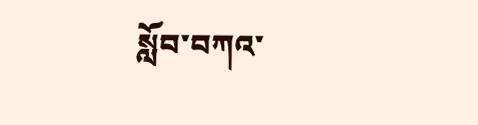སློབ་བཀའ་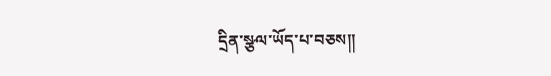དྲིན་སྩལ་ཡོད་པ་བཅས།།